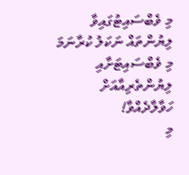މި ވެބްސައިޓުގައިވާ ލިޔުންތައް ނަކަލު ކުރާނަމަ މި ވެބްސައިޓަށާއި ލިޔުންތެރިއާއަށް ހަވާލާދެއްވާ!
މި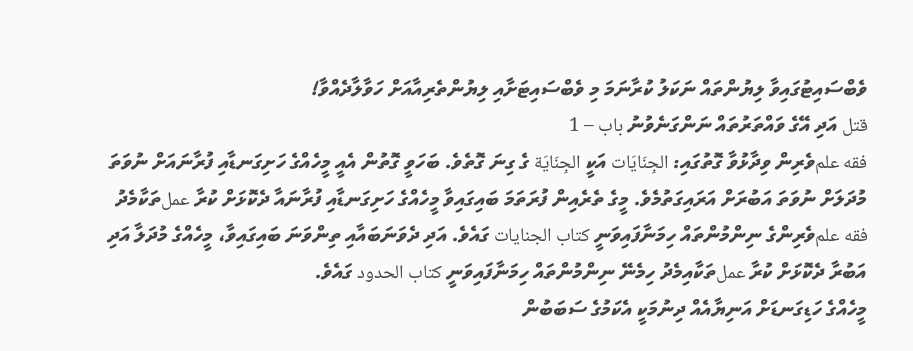ވެބްސައިޓުގައިވާ ލިޔުންތައް ނަކަލު ކުރާނަމަ މި ވެބްސައިޓަށާއި ލިޔުންތެރިއާއަށް ހަވާލާދެއްވާ!
قتل އަދި އޭގެ ވައްތަރުތައް ނަންގަނެވުނު باب – 1
فقه علمވެރިން ވިދާޅުވާ ގޮތުގައި: الجِنَايَات އަކީ الجِنَايَة ގެ ގިނަ ގޮތެވެ. ބަހަވީ ގޮތުން އެއީ މީހެއްގެ ހަށިގަނޑާއި ފުރާނައަށް ނުވަތަ މުދަލަށް ނުވަތަ އަބުރަށް އަރައިގަތުމެވެ. މީގެ ތެރެއިން ފުރަތަމަ ބައިގައިވާ މީހެއްގެ ހަށިގަނޑާއި ފުރާނައާ ދެކޮޅަށް ކުރާ عملތަކާމެދު فقه علمވެރިންގެ ނިންމުންތައް ހިމަނާފައިވަނީ كتاب الجنايات ގައެވެ. އަދި ދެވަނަބައާއި ތިންވަނަ ބައިގައިވާ، މީހެއްގެ މުދަލާ އަދި އަބުރާ ދެކޮޅަށް ކުރާ عملތަކާއިމެދު ހިމެނޭ ނިންމުންތައް ހިމަނާފައިވަނީ كتاب الحدود ގައެވެ.
މީހެއްގެ ހަޑިގަނޑަށް އަނިޔާއެއް ދިނުމަކީ އެކަމުގެ ސަބަބުން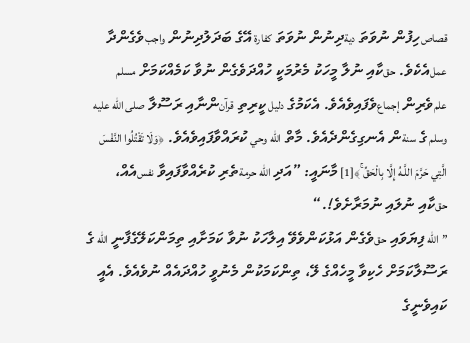قصاصހިފުން ނުވަތަ ديةދިނުން ނުވަތަ كفارة އޭގެ ބަދަލުދިނުން واجبވެގެންދާ عملއެކެވެ. حقކާއި ނުލާ މީހަކު މެރުމަކީ ހުއްދަވެގެން ނުވާ ކަމެއްކަމަށް مسلم علمވެރިން إجماعވެފައިވެއެވެ. އެކަމުގެ دليل ކީރިތި قرآنންނާއި ރަސޫލާ صلى الله عليه وسلم ގެ سنةން އެނގިގެންދެއެވެ. މާތް الله وحي ކުރައްވާފައިވެއެވެ. ﴿وَلَا تَقْتُلُوا النَّفْسَ الَّتِي حَرَّمَ اللَّـهُ إِلَّا بِالْحَقِّ ۚ﴾[1] މާނައީ: ”އަދި الله حرمةތެރި ކުރެއްވާފައިވާ نفسއެއް، حقކާއި ނުލައި ނުމަރާށެވެ!.“
”الله ފިޔަވައި حقވެގެން އަޅުކަންވެވޭ އިލާހަކު ނުވާ ކަމަށާއި ތިމަންކަލޭގެފާނީ الله ގެ ރަސޫލާކަމަށް ހެކިވާ މީހެއްގެ ލޭ، ތިންކަމަކުން މެނުވީ ހުއްދައެއް ނުވެއެވެ. އެއީ ކައިވެނީގެ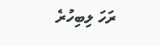ރަހަ ލިބިހުރެ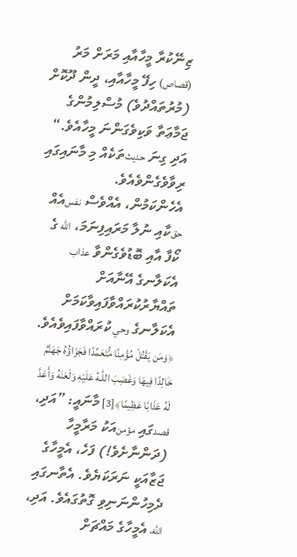ޒިނޭކުރާ މީހާއާއި މަރަށް މަރު (قصاص) ހިފޭ މީހާއާއި، ދީން ދޫކޮށް (މުރުތައްދުވެ) މުސްލިމުންގެ ޖަމާޢަތާ ވަކިވެގަންނަ މީހާއެވެ.“ އަދި ގިނަ حديثތަކެއް މި މާނައިގައި ރިވާވެގެންވެއެވެ.
އެހެންކަމުން، އެއްވެސް نفسއެއް حقކާއި ނުލާ މަރައިފިނަމަ، الله ގެ ކޯފާ އާއި ބޮޑުވެގެންވާ عذاب އެކަލާނގެ އޭނާއަށް ތައްޔާރުކުރައްވާފައިވާކަމަށް އެކަލާނގެ وحي ކުރައްވާފައިވެއެވެ. ﴿وَمَن يَقْتُلْ مُؤْمِنًا مُّتَعَمِّدًا فَجَزَاؤُهُ جَهَنَّمُ خَالِدًا فِيهَا وَغَضِبَ اللَّـهُ عَلَيْهِ وَلَعَنَهُ وَأَعَدَّ لَهُ عَذَابًا عَظِيمًا﴾[3] މާނައީ: ”އަދި، قصدގައި مؤمنއަކު މަރާމީހާ (ދަންނާށެވެ!) ފަހެ، އެމީހާގެ ޖަޒާއަކީ ނަރަކަޔެވެ. އެތާނގައި ދެމިހުންނަނިވި ގޮތުގައެވެ. އަދި، الله، އެމީހާގެ މައްޗަށް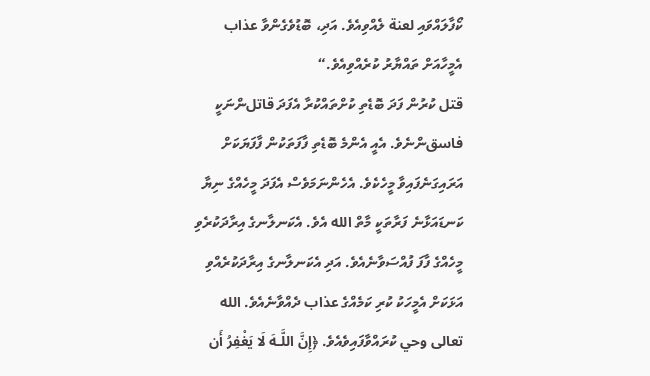ކޯފާލައްވައި لعنة ލެއްވިއެވެ. އަދި، ބޮޑުވެގެންވާ عذاب އެމީހާއަށް ތައްޔާރު ކުރެއްވިއެވެ.“
قتل ކުރުން ފަދަ ބޮޑެތި ކުށްތައްކުރާ އެފަދަ قاتلންނަކީ فاسقންނެވެ. އެއީ އެންމެ ބޮޑެތި ފާފަތަކުން ފާފަޔަކަށް އަރައިގަނެފައިވާ މީހެކެވެ. އެހެންނަމަވެސް އެފަދަ މީހެއްގެ ނިޔާ ކަނޑައަޅާނެ ފަރާތަކީ މާތް الله އެވެ. އެކަނލާނގެ އިރާދަކުރެވި މީހެއްގެ ފާފަ ފުއްސަވާނެއެވެ. އަދި އެކަނލާނގެ އިރާދަކުރެއްވި އަޅަކަށް އެމީހަކު ކުރި ކަމެއްގެ عذاب ދެއްވާނެއެވެ. الله تعالى وحي ކުރައްވާފައިވެއެވެ. ﴿إِنَّ اللَّـهَ لَا يَغْفِرُ أَن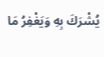يُشْرَكَ بِهِ وَيَغْفِرُ مَا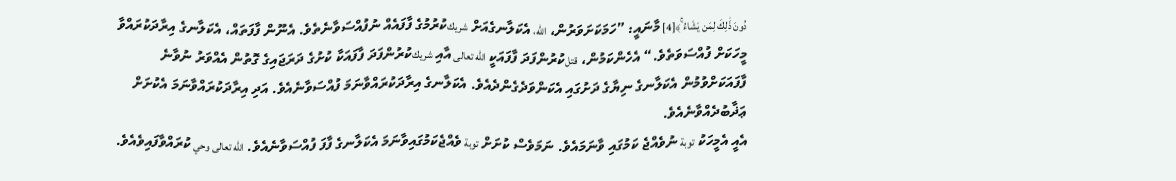دُونَ ذَٰلِكَ لِمَن يَشَاءُ ۚ﴾[4] މާނައީ: ”ހަމަކަށަވަރުން، الله، އެކަލާނގެއަށް شريكކުރުމުގެ ފާފައެއް ނުފުއްސަވާނެތެވެ. އެނޫން ފާފަތައް، އެކަލާނގެ އިރާދަކުރައްވާ މީހަކަށް ފުއްސަވަތެވެ.“ އެހެންކަމުން، قتلކުރުންފަދަ ފާފައަކީ الله تعالى އާއި شريكކުރުންފަދަ ފާފައަކާ ކުށުގެ ދަރަޖައިގެ ގޮތުން އެއްވަރު ނުވާނެ ފާފައަކަށްވުމުން އެކަލާނގެ ނިޔާގެ ދަށުގައި އެކަންވަދެގެންދެއެވެ. އެކަލާނގެ އިރާދަކުރައްވާނަމަ ފުއްސަވާނެއެވެ. އަދި އިރާދަކުރައްވާނަމަ އެކުށަށް ޢަޛާބުދެއްވާނެއެވެ.
އެއީ އެމީހަކު توبة ނުވެއްޖެ ކަމުގައި ވާނަމައެވެ. ނަމަވެސް ކުށަށް توبة ވެއްޖެކަމުގައިވާނަމަ އެކަލާނގެ ފާފަ ފުއްސަވާނެއެވެ. الله تعالى وحي ކުރައްވާފައިވެއެވެ.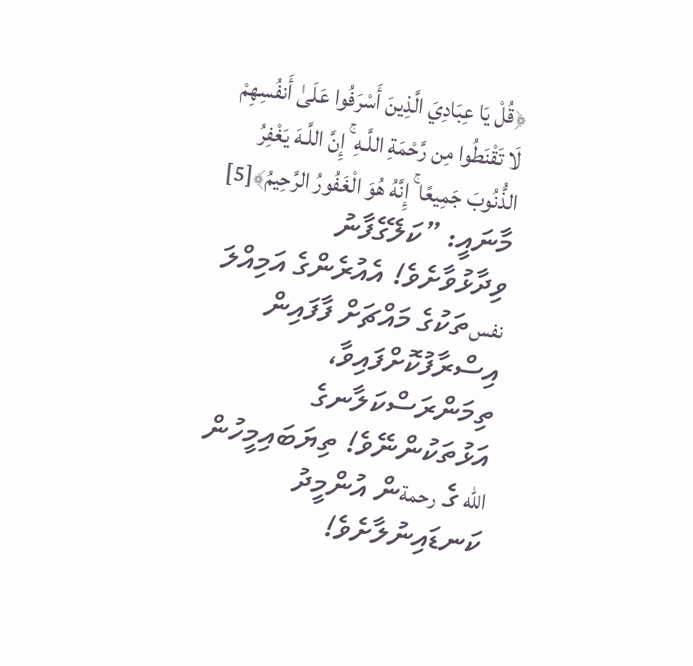﴿قُلْ يَا عِبَادِيَ الَّذِينَ أَسْرَفُوا عَلَىٰ أَنفُسِهِمْ لَا تَقْنَطُوا مِن رَّحْمَةِ اللَّـهِ ۚ إِنَّ اللَّـهَ يَغْفِرُ الذُّنُوبَ جَمِيعًا ۚ إِنَّهُ هُوَ الْغَفُورُ الرَّحِيمُ﴾[5] މާނައީ: ”ކަލޭގެފާނު ވިދާޅުވާށެވެ! އެއުރެންގެ އަމިއްލަ نفسތަކުގެ މައްޗަށް ފާފައިން އިސްރާފުކޮށްފައިވާ، ތިމަންރަސްކަލާނގެ އަޅުތަކުންނޭވެ! ތިޔަބައިމީހުން الله ގެ رحمةން އުންމީދު ކަނޑައިނުލާށެވެ!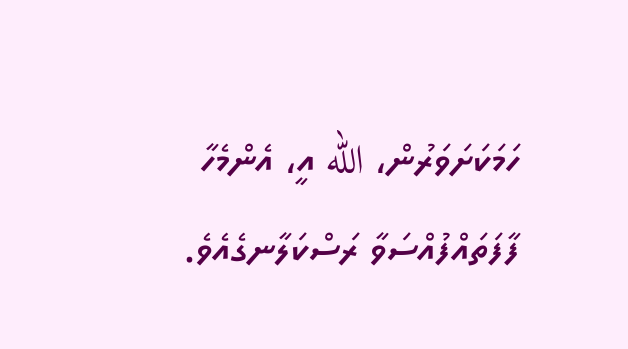ހަމަކަށަވަރުން، الله އީ، އެންމެހާ ފާފަތައްފުއްސަވާ ރަސްކަލާނގެއެވެ.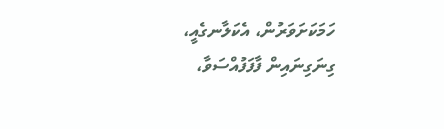ހަމަކަށަވަރުން، އެކަލާނގެއީ، ގިނަގިނައިން ފާފަފުއްސަވާ،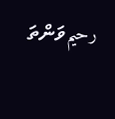رحيمވަންތަ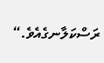ރަސްކަލާނގެއެވެ.“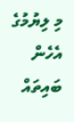މި ލިޔުމުގެ އެހެން ބައިތައް